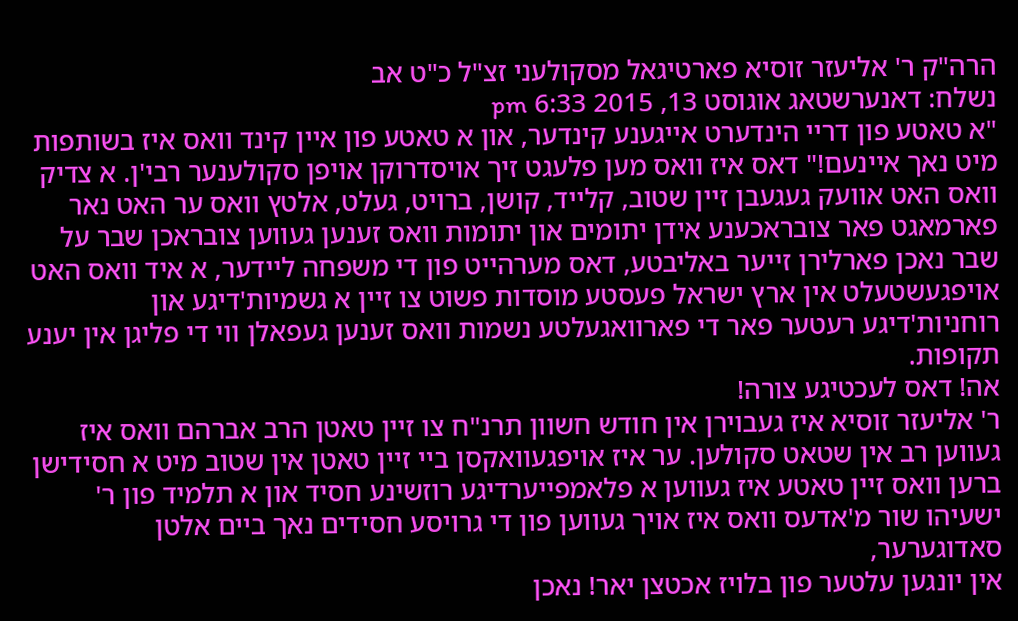הרה"ק ר' אליעזר זוסיא פארטיגאל מסקולעני זצ"ל כ"ט אב
נשלח: דאנערשטאג אוגוסט 13, 2015 6:33 pm
"א טאטע פון דריי הינדערט אייגענע קינדער, און א טאטע פון איין קינד וואס איז בשותפות מיט נאך איינעם!" דאס איז וואס מען פלעגט זיך אויסדרוקן אויפן סקולענער רבי'ן. א צדיק וואס האט אוועק געגעבן זיין שטוב, קלייד, קושן, ברויט, געלט, אלטץ וואס ער האט נאר פארמאגט פאר צובראכענע אידן יתומים און יתומות וואס זענען געווען צובראכן שבר על שבר נאכן פארלירן זייער באליבטע, דאס מערהייט פון די משפחה ליידער, א איד וואס האט אויפגעשטעלט אין ארץ ישראל פעסטע מוסדות פשוט צו זיין א גשמיות'דיגע און רוחניות'דיגע רעטער פאר די פארוואגעלטע נשמות וואס זענען געפאלן ווי די פליגן אין יענע תקופות.
אה! דאס לעכטיגע צורה!
ר' אליעזר זוסיא איז געבוירן אין חודש חשוון תרנ"ח צו זיין טאטן הרב אברהם וואס איז געווען רב אין שטאט סקולען. ער איז אויפגעוואקסן ביי זיין טאטן אין שטוב מיט א חסידישן ברען וואס זיין טאטע איז געווען א פלאמפייערדיגע רוזשינע חסיד און א תלמיד פון ר' ישעיהו שור מ'אדעס וואס איז אויך געווען פון די גרויסע חסידים נאך ביים אלטן סאדוגערער,
אין יונגען עלטער פון בלויז אכטצן יאר! נאכן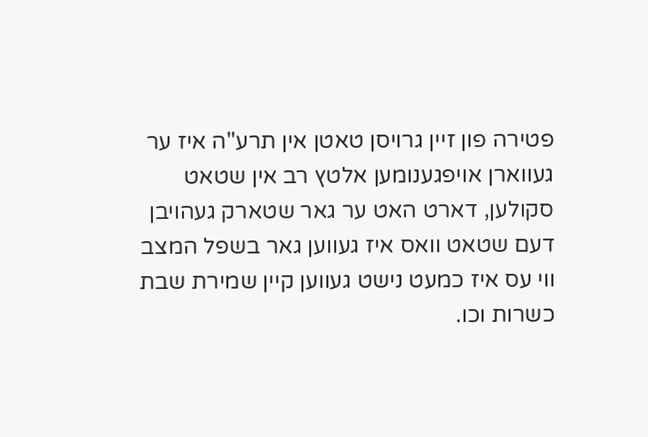פטירה פון זיין גרויסן טאטן אין תרע"ה איז ער געווארן אויפגענומען אלטץ רב אין שטאט סקולען, דארט האט ער גאר שטארק געהויבן דעם שטאט וואס איז געווען גאר בשפל המצב ווי עס איז כמעט נישט געווען קיין שמירת שבת כשרות וכו.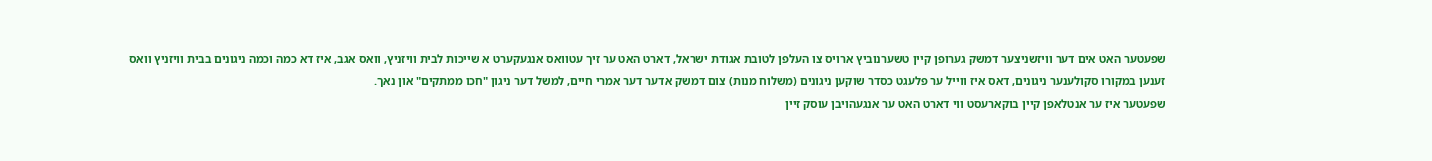שפעטער האט אים דער וויזשניצער דמשק גערופן קיין טשערנוביץ ארויס צו העלפן לטובת אגודת ישראל, דארט האט ער זיך עטוואס אנגעקערט א שייכות לבית וויזניץ, וואס אגב, איז דא כמה וכמה ניגונים בבית וויזניץ וואס זענען במקורו סקולענער ניגונים, דאס איז ווייל ער פלעגט כסדר שוקען ניגונים (משלוח מנות) צום דמשק אדער דער אמרי חיים, למשל דער ניגון "חכו ממתקים" און נאך.
שפעטער איז ער אנטלאפן קיין בוקארעסט ווי דארט האט ער אנגעהויבן עוסק זיין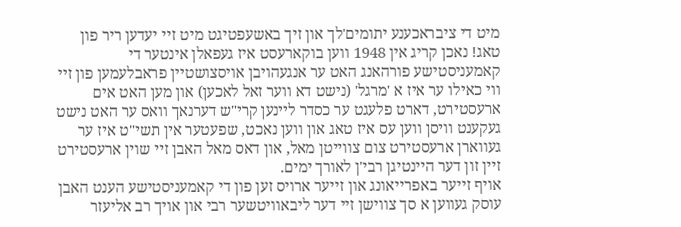מיט די ציבראכענע יתומים'לך און זיך באשעפטיגט מיט זיי יעדען ריר פון טאג! נאכן קריג אין 1948 ווען בוקארעסט איז געפאלן אינטער די קאמעניסטישע פורהאנג האט ער אנגעהויבן אויסצושטיין פראבלעמען פון זיי ווי כאילו ער איז א 'מרגל' (נישט דא ווער זאל לאכען) און מען האט אים ארעסטירט, דארט פלעגט ער כסדר ליינען קרי"ש דערנאך וואס ער האט נישט געקענט וויסן ווען עס איז טאג און ווען נאכט, שפעטער אין תשי"ט איז ער געווארן ארעסטירט צום צווייטן מאל, און דאס מאל האבן זיי שוין ארעסטירט זיין זון דער היינטיגן רבי'ן לאורך ימים.
אויף זייער באפרייאונג און זייער ארויס זען פון די קאמעניסטישע הענט האבן עוסק געווען א סך צווישן זיי דער ליבאוויטשער רבי און אויך רב אליעזר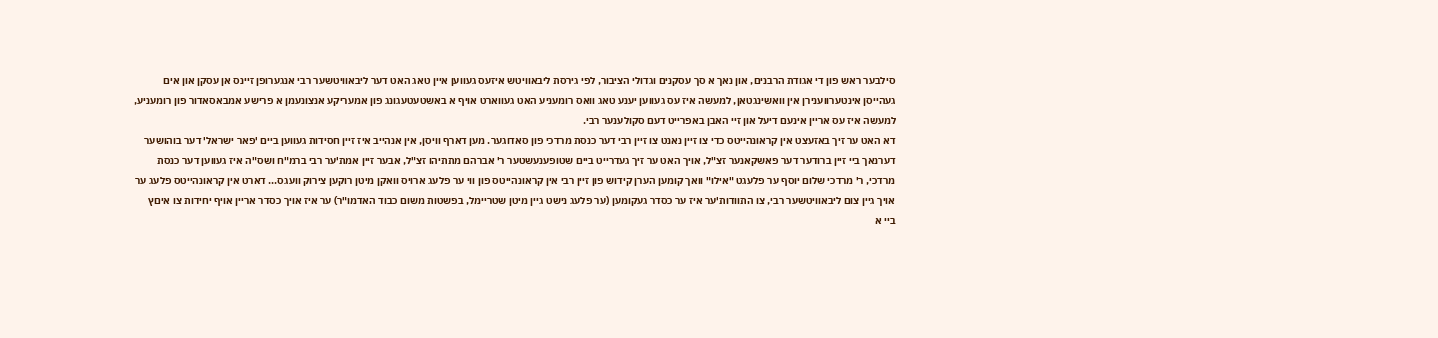סילבער ראש פון די אגודת הרבנים, און נאך א סך עסקנים וגדולי הציבור, לפי גירסת ליבאוויטש איזעס געווען איין טאג האט דער ליבאוויטשער רבי אנגערופן זיינס אן עסקן און אים געהייסן אינטערווענירן אין וואשינגטאן, למעשה איז עס געווען יענע טאג וואס רומעניע האט געווארט אויף א באשטעטעגונג פון אמעריקע אנצונעמן א פרישע אמבאסאדור פון רומעניע, למעשה איז עס אריין אינעם דיעל און זיי האבן באפרייט דעם סקולענער רבי.
דא האט ער זיך באזעצט אין קראונהייטס כדי צו זיין נאנט צו זיין רבי דער כנסת מרדכי פון סאדוגער. מען דארף וויסן, אין אנהייב איז זיין חסידות געווען ביים 'פאר ישראל' דער בוהושער דערנאך ביי זיין ברודער דער פאשקאנער זצ"ל, אויך האט ער זיך געדרייט ביים שטופענעשטער ר' אברהם מתתיהו זצ"ל, אבער זיין אמת'ער רבי ברמ"ח ושס"ה איז געווען דער כנסת מרדכי, ר' מרדכי שלום יוסף ער פלעגט "אילו" וואך קומען הערן קידוש פון זיין רבי אין קראונהייטס פון ווי ער פלעג ארויס וואקן מיטן רוקען צירוק וועגס... דארט אין קראונהייטס פלעג ער אויך גיין צום ליבאוויטשער רבי, צו התוודות'ער איז ער כסדר געקומען (ער פלעג נישט גיין מיטן שטריימל, בפשטות משום כבוד האדמו"ר) ער איז אויך כסדר אריין אויף יחידות צו איםץ
ביי א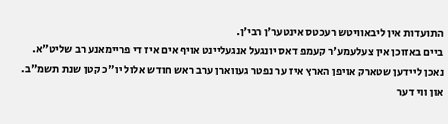התועדות אין ליבאוויטש רעכטס אינטער'ן רבי'ן.
ביים באזוכן אין צעלעמע'ר קעמפ דאס יונגעל אנגעליינט אויף אים איז די פריימאנע רב שליט"א.
נאכן ליידען שטארק אויפן הארץ איז ער נפטר געווארן ערב ראש חודש אלול יו"כ קטן שנת תשמ"ב. און ווי דער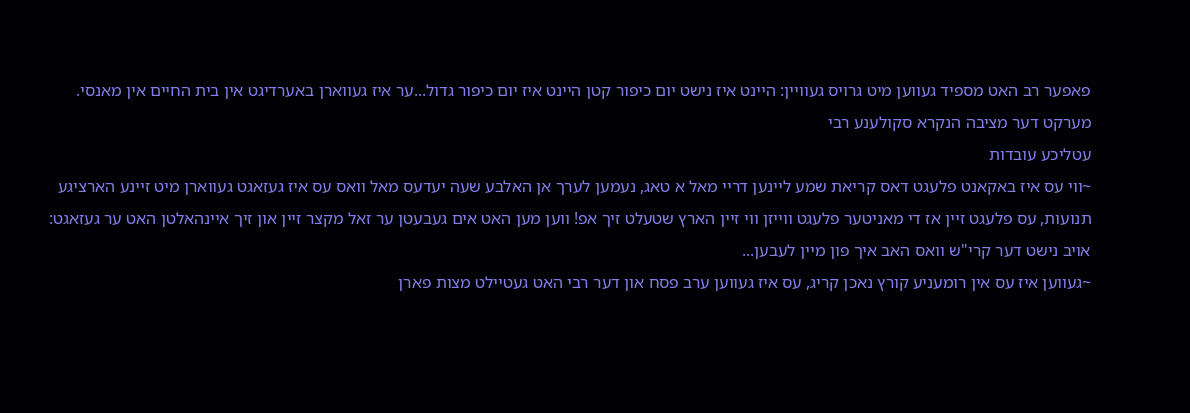פאפער רב האט מספיד געווען מיט גרויס געוויין: היינט איז נישט יום כיפור קטן היינט איז יום כיפור גדול...ער איז געווארן באערדיגט אין בית החיים אין מאנסי.
מערקט דער מציבה הנקרא סקולענע רבי
עטליכע עובדות
~ווי עס איז באקאנט פלעגט דאס קריאת שמע ליינען דריי מאל א טאג, נעמען לערך אן האלבע שעה יעדעס מאל וואס עס איז געזאגט געווארן מיט זיינע הארציגע תנועות, עס פלעגט זיין אז די מאניטער פלעגט ווייזן ווי זיין הארץ שטעלט זיך אפ! ווען מען האט אים געבעטן ער זאל מקצר זיין און זיך איינהאלטן האט ער געזאגט: אויב נישט דער קרי"ש וואס האב איך פון מיין לעבען...
~געווען איז עס אין רומעניע קורץ נאכן קריג, עס איז געווען ערב פסח און דער רבי האט געטיילט מצות פארן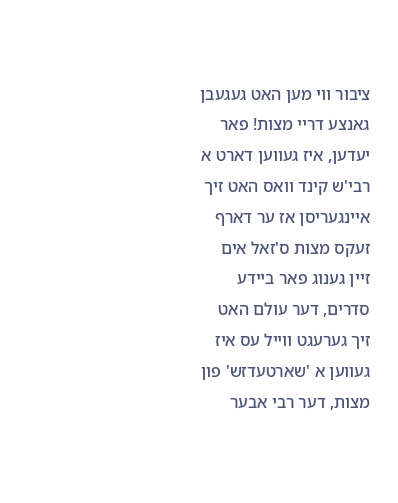ציבור ווי מען האט געגעבן גאנצע דריי מצות! פאר יעדען, איז געווען דארט א רבי'ש קינד וואס האט זיך איינגעריסן אז ער דארף זעקס מצות ס'זאל אים זיין גענוג פאר ביידע סדרים, דער עולם האט זיך גערעגט ווייל עס איז געווען א 'שארטעדזש' פון מצות, דער רבי אבער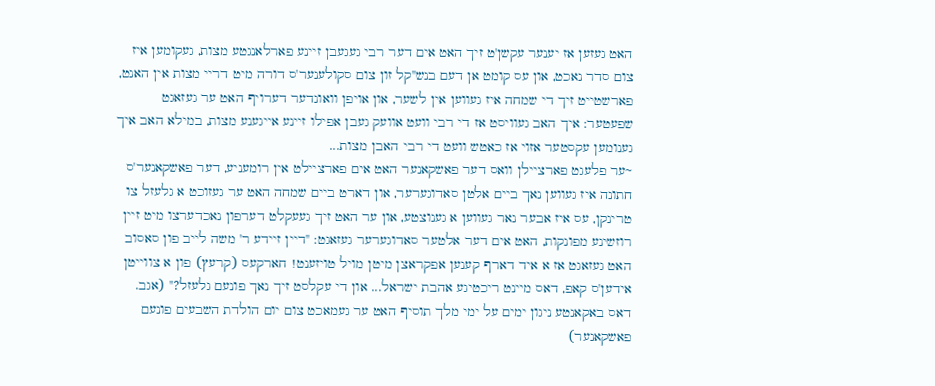האט געזען אז יענער עקשן'ט זיך האט אים דער רבי געגעבן זיינע פארלאנגטע מצות, געקומען איז צום סדר נאכט, און עס קומט אן דעם בנש"קל זון צום סקולענער'ס דורה מיט דריי מצות אין האנט, פארשטייט זיך די שמחה איז געווען אין לשער, און אויפן וואונדער דערויף האט ער געזאגט שפעטער: איך האב געוויסט אז די רבי וועט אוועק געבן אפילו זיינע אייגענע מצות, במילא האב איך גענומען עקסטער אזוי אז כאטש וועט די רבי האבן מצות...
~ער פלעגט פארציילן וואס דער פאשקאנער האט אים פארציילט אין רומעניע, דער פאשקאנער'ס חתונה איז געווען נאך ביים אלטן סאדוגערער, און דארט ביים שמחה האט ער געזוכט א גלעזל צו טרינקן, עס איז אבער נאר געווען א גענוצטע, און ער האט זיך געעקלט דערפון נאכדערצו מיט זיין רוזשינע מפונקות, האט אים דער אלטער סאדוגערער געזאגט: "דיין זיידע ר' משה לייב פון סאסוב האט געזאגט אז א איד דארף קענען אפקראצן מיטן מויל טויזענט! חארקעס (קרעץ) פון א צווייטן אידען'ס קאפ, דאס מיינט ריכטיגע אהבת ישראל... און די עקלסט זיך נאך פונעם גלעזל?" (אגב. דאס באקאנטע ניגון ימים על ימי מלך תוסיף האט ער געמאכט צום יום הולדת השבעים פונעם פאשקאנער)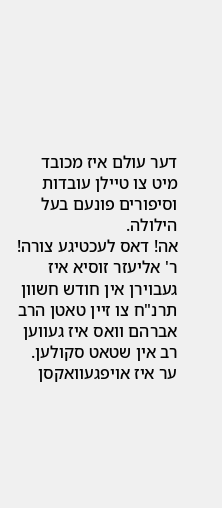דער עולם איז מכובד מיט צו טיילן עובדות וסיפורים פונעם בעל הילולה.
אה! דאס לעכטיגע צורה!
ר' אליעזר זוסיא איז געבוירן אין חודש חשוון תרנ"ח צו זיין טאטן הרב אברהם וואס איז געווען רב אין שטאט סקולען. ער איז אויפגעוואקסן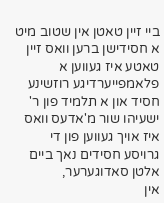ביי זיין טאטן אין שטוב מיט א חסידישן ברען וואס זיין טאטע איז געווען א פלאמפייערדיגע רוזשינע חסיד און א תלמיד פון ר' ישעיהו שור מ'אדעס וואס איז אויך געווען פון די גרויסע חסידים נאך ביים אלטן סאדוגערער,
אין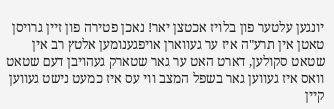יונגען עלטער פון בלויז אכטצן יאר! נאכן פטירה פון זיין גרויסן טאטן אין תרע"ה איז ער געווארן אויפגענומען אלטץ רב אין שטאט סקולען, דארט האט ער גאר שטארק געהויבן דעם שטאט וואס איז געווען גאר בשפל המצב ווי עס איז כמעט נישט געווען קיין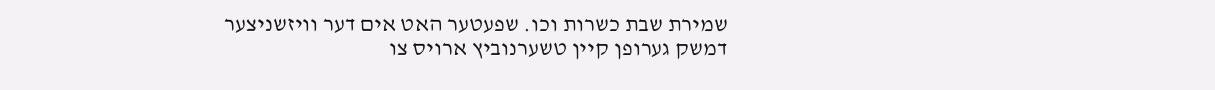שמירת שבת כשרות וכו. שפעטער האט אים דער וויזשניצער דמשק גערופן קיין טשערנוביץ ארויס צו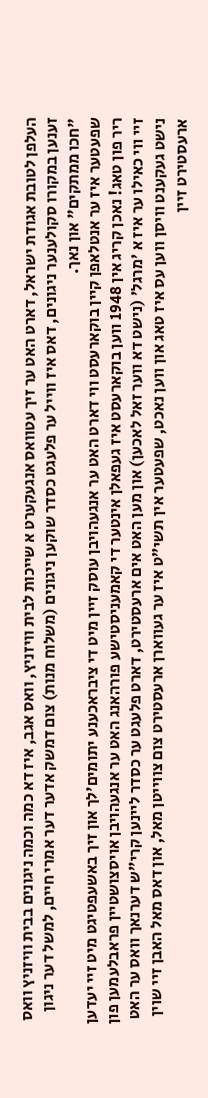העלפן לטובת אגודת ישראל, דארט האט ער זיך עטוואס אנגעקערט א שייכות לבית וויזניץ, וואס אגב, איז דא כמה וכמה ניגונים בבית וויזניץ וואס זענען במקורו סקולענער ניגונים, דאס איז ווייל ער פלעגט כסדר שוקען ניגונים (משלוח מנות) צום דמשק אדער דער אמרי חיים, למשל דער ניגון "חכו ממתקים" און נאך.
שפעטער איז ער אנטלאפן קיין בוקארעסט ווי דארט האט ער אנגעהויבן עוסק זיין מיט די ציבראכענע יתומים'לך און זיך באשעפטיגט מיט זיי יעדען ריר פון טאג! נאכן קריג אין 1948 ווען בוקארעסט איז געפאלן אינטער די קאמעניסטישע פורהאנג האט ער אנגעהויבן אויסצושטיין פראבלעמען פון זיי ווי כאילו ער איז א 'מרגל' (נישט דא ווער זאל לאכען) און מען האט אים ארעסטירט, דארט פלעגט ער כסדר ליינען קרי"ש דערנאך וואס ער האט נישט געקענט וויסן ווען עס איז טאג און ווען נאכט, שפעטער אין תשי"ט איז ער געווארן ארעסטירט צום צווייטן מאל, און דאס מאל האבן זיי שוין ארעסטירט זיין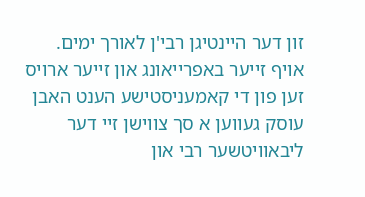זון דער היינטיגן רבי'ן לאורך ימים.
אויף זייער באפרייאונג און זייער ארויס זען פון די קאמעניסטישע הענט האבן עוסק געווען א סך צווישן זיי דער ליבאוויטשער רבי און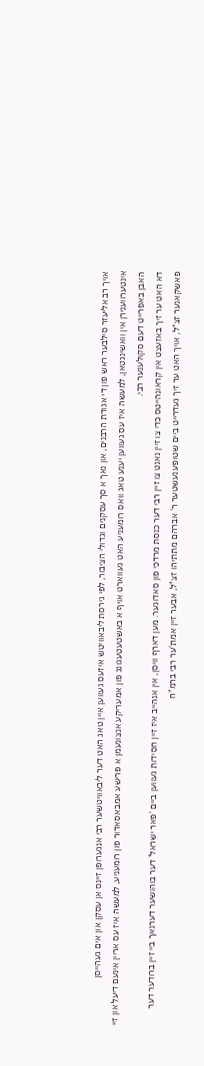אויך רב אליעזר סילבער ראש פון די אגודת הרבנים, און נאך א סך עסקנים וגדולי הציבור, לפי גירסת ליבאוויטש איזעס געווען איין טאג האט דער ליבאוויטשער רבי אנגערופן זיינס אן עסקן און אים געהייסן אינטערווענירן אין וואשינגטאן, למעשה איז עס געווען יענע טאג וואס רומעניע האט געווארט אויף א באשטעטעגונג פון אמעריקע אנצונעמן א פרישע אמבאסאדור פון רומעניע, למעשה איז עס אריין אינעם דיעל און זיי האבן באפרייט דעם סקולענער רבי.
דא האט ער זיך באזעצט אין קראונהייטס כדי צו זיין נאנט צו זיין רבי דער כנסת מרדכי פון סאדוגער. מען דארף וויסן, אין אנהייב איז זיין חסידות געווען ביים 'פאר ישראל' דער בוהושער דערנאך ביי זיין ברודער דער פאשקאנער זצ"ל, אויך האט ער זיך געדרייט ביים שטופענעשטער ר' אברהם מתתיהו זצ"ל, אבער זיין אמת'ער רבי ברמ"ח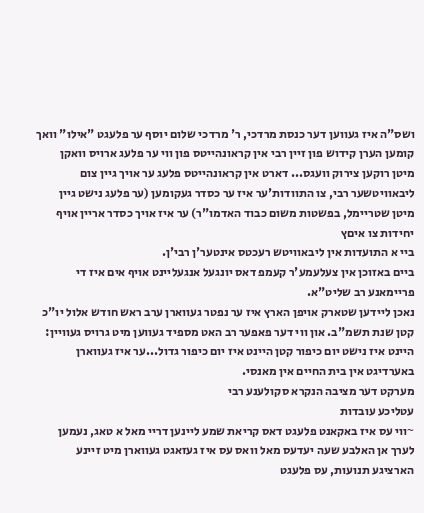ושס"ה איז געווען דער כנסת מרדכי, ר' מרדכי שלום יוסף ער פלעגט "אילו" וואך קומען הערן קידוש פון זיין רבי אין קראונהייטס פון ווי ער פלעג ארויס וואקן מיטן רוקען צירוק וועגס... דארט אין קראונהייטס פלעג ער אויך גיין צום ליבאוויטשער רבי, צו התוודות'ער איז ער כסדר געקומען (ער פלעג נישט גיין מיטן שטריימל, בפשטות משום כבוד האדמו"ר) ער איז אויך כסדר אריין אויף יחידות צו איםץ
ביי א התועדות אין ליבאוויטש רעכטס אינטער'ן רבי'ן.
ביים באזוכן אין צעלעמע'ר קעמפ דאס יונגעל אנגעליינט אויף אים איז די פריימאנע רב שליט"א.
נאכן ליידען שטארק אויפן הארץ איז ער נפטר געווארן ערב ראש חודש אלול יו"כ קטן שנת תשמ"ב. און ווי דער פאפער רב האט מספיד געווען מיט גרויס געוויין: היינט איז נישט יום כיפור קטן היינט איז יום כיפור גדול...ער איז געווארן באערדיגט אין בית החיים אין מאנסי.
מערקט דער מציבה הנקרא סקולענע רבי
עטליכע עובדות
~ווי עס איז באקאנט פלעגט דאס קריאת שמע ליינען דריי מאל א טאג, נעמען לערך אן האלבע שעה יעדעס מאל וואס עס איז געזאגט געווארן מיט זיינע הארציגע תנועות, עס פלעגט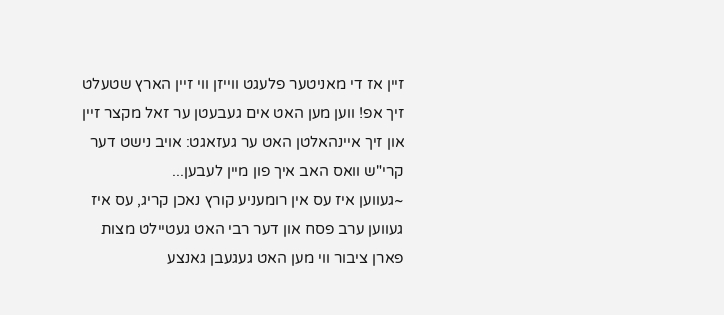זיין אז די מאניטער פלעגט ווייזן ווי זיין הארץ שטעלט זיך אפ! ווען מען האט אים געבעטן ער זאל מקצר זיין און זיך איינהאלטן האט ער געזאגט: אויב נישט דער קרי"ש וואס האב איך פון מיין לעבען...
~געווען איז עס אין רומעניע קורץ נאכן קריג, עס איז געווען ערב פסח און דער רבי האט געטיילט מצות פארן ציבור ווי מען האט געגעבן גאנצע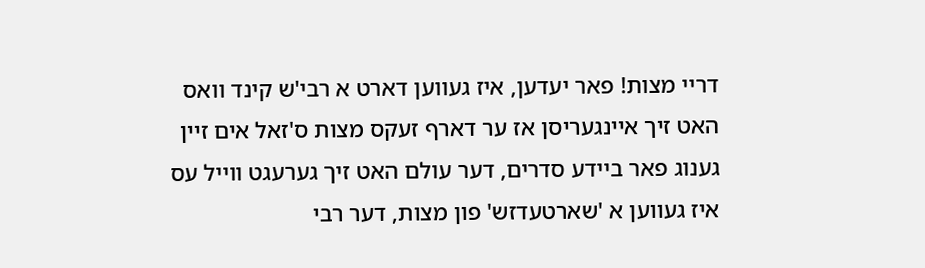דריי מצות! פאר יעדען, איז געווען דארט א רבי'ש קינד וואס האט זיך איינגעריסן אז ער דארף זעקס מצות ס'זאל אים זיין גענוג פאר ביידע סדרים, דער עולם האט זיך גערעגט ווייל עס איז געווען א 'שארטעדזש' פון מצות, דער רבי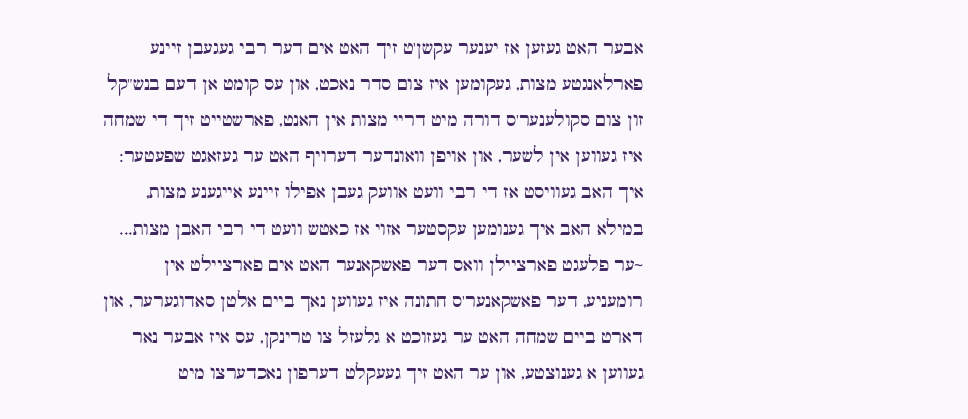אבער האט געזען אז יענער עקשן'ט זיך האט אים דער רבי געגעבן זיינע פארלאנגטע מצות, געקומען איז צום סדר נאכט, און עס קומט אן דעם בנש"קל זון צום סקולענער'ס דורה מיט דריי מצות אין האנט, פארשטייט זיך די שמחה איז געווען אין לשער, און אויפן וואונדער דערויף האט ער געזאגט שפעטער: איך האב געוויסט אז די רבי וועט אוועק געבן אפילו זיינע אייגענע מצות, במילא האב איך גענומען עקסטער אזוי אז כאטש וועט די רבי האבן מצות...
~ער פלעגט פארציילן וואס דער פאשקאנער האט אים פארציילט אין רומעניע, דער פאשקאנער'ס חתונה איז געווען נאך ביים אלטן סאדוגערער, און דארט ביים שמחה האט ער געזוכט א גלעזל צו טרינקן, עס איז אבער נאר געווען א גענוצטע, און ער האט זיך געעקלט דערפון נאכדערצו מיט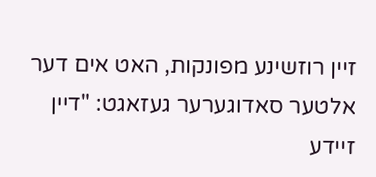זיין רוזשינע מפונקות, האט אים דער אלטער סאדוגערער געזאגט: "דיין זיידע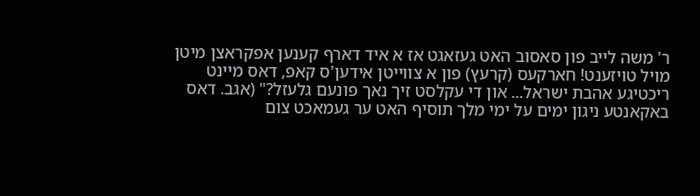ר' משה לייב פון סאסוב האט געזאגט אז א איד דארף קענען אפקראצן מיטן מויל טויזענט! חארקעס (קרעץ) פון א צווייטן אידען'ס קאפ, דאס מיינט ריכטיגע אהבת ישראל... און די עקלסט זיך נאך פונעם גלעזל?" (אגב. דאס באקאנטע ניגון ימים על ימי מלך תוסיף האט ער געמאכט צום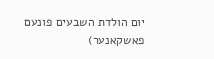יום הולדת השבעים פונעם פאשקאנער)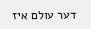דער עולם איז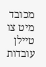מכובד מיט צו טיילן עובדות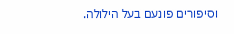וסיפורים פונעם בעל הילולה.